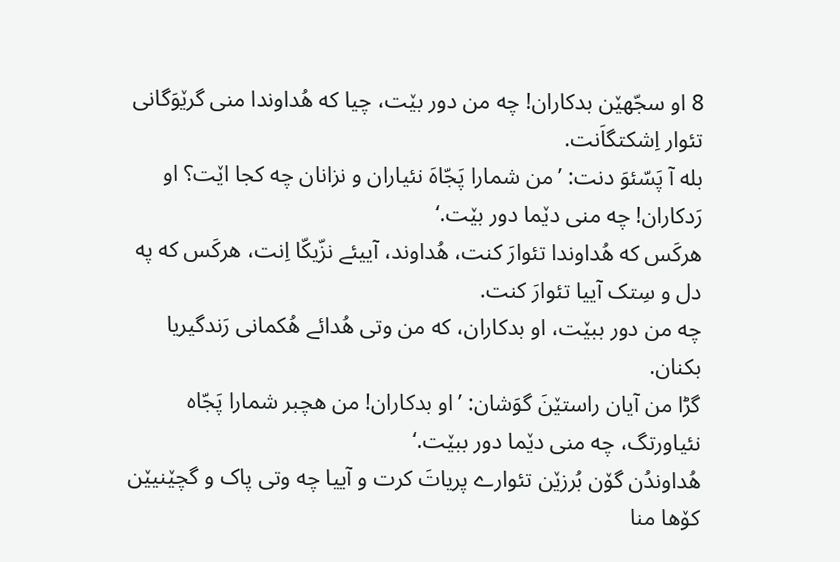8 او سجّهێن بدکاران! چه من دور بێت، چیا که هُداوندا منی گرێوَگانی تئوار اِشکتگاَنت.
بله آ پَسّئوَ دنت: ’من شمارا پَجّاهَ نئیاران و نزانان چه کجا اێت؟ او رَدکاران! چه منی دێما دور بێت.‘
هرکَس که هُداوندا تئوارَ کنت، هُداوند، آییئے نزّیکّا اِنت، هرکَس که په دل و سِتک آییا تئوارَ کنت.
چه من دور ببێت، او بدکاران، که من وتی هُدائے هُکمانی رَندگیریا بکنان.
گڑا من آیان راستێنَ گوَشان: ’او بدکاران! من هچبر شمارا پَجّاه نئیاورتگ، چه منی دێما دور ببێت.‘
هُداوندُن گۆن بُرزێن تئوارے پریاتَ کرت و آییا چه وتی پاک و گچێنیێن کۆها منا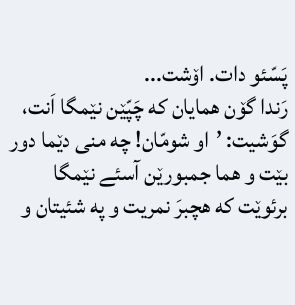پَسّئو دات. اۆشت...
رَندا گۆن همایان که چَپّێن نێمگا اَنت، گوَشیت: ’او شومّان! چه منی دێما دور بێت و هما جمبورێن آسئے نێمگا برئوێت که هچبرَ نمریت و په شئیتان و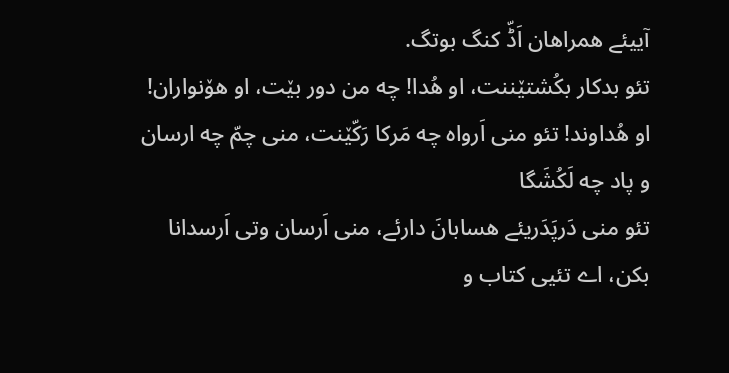آییئے همراهان اَڈّ کنگ بوتگ.
تئو بدکار بکُشتێننت، او هُدا! چه من دور بێت، او هۆنواران!
او هُداوند! تئو منی اَرواه چه مَرکا رَکّێنت، منی چمّ چه ارسان و پاد چه لَکُشَگا
تئو منی دَرپَدَریئے هسابانَ دارئے، منی اَرسان وتی اَرسدانا بکن، اے تئیی کتاب و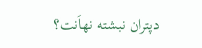دپتران نبشته نهاَنت؟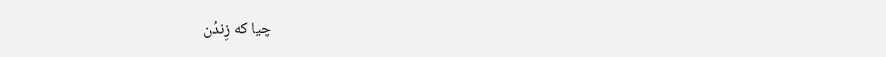چیا که زِندُن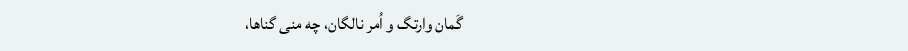گَمان وارتگ و اُمر نالگان، چه منی گناها،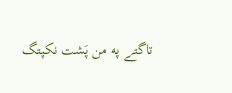تاگتے په من پَشت نکپتگ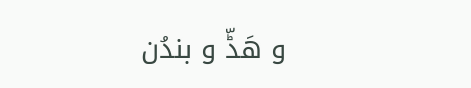و هَڈّ و بندُن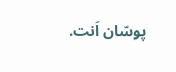پوسّان اَنت.